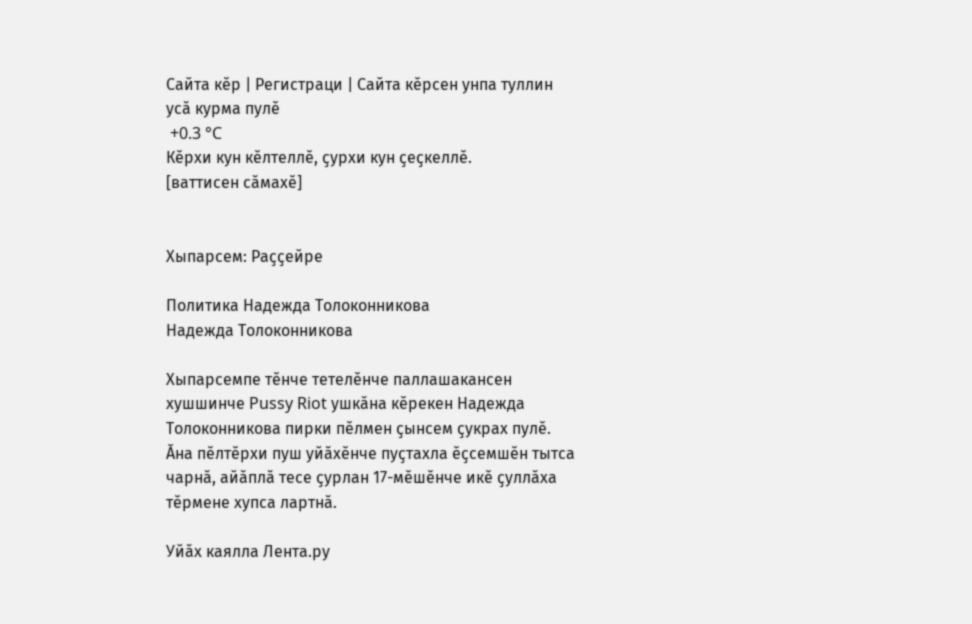Сайта кӗр | Регистраци | Сайта кӗрсен унпа туллин усӑ курма пулӗ
 +0.3 °C
Кӗрхи кун кӗлтеллӗ, ҫурхи кун ҫеҫкеллӗ.
[ваттисен сӑмахӗ]


Хыпарсем: Раҫҫейре

Политика Надежда Толоконникова
Надежда Толоконникова

Хыпарсемпе тӗнче тетелӗнче паллашакансен хушшинче Pussy Riot ушкӑна кӗрекен Надежда Толоконникова пирки пӗлмен ҫынсем ҫукрах пулӗ. Ӑна пӗлтӗрхи пуш уйӑхӗнче пуҫтахла ӗҫсемшӗн тытса чарнӑ, айӑплӑ тесе ҫурлан 17-мӗшӗнче икӗ ҫуллӑха тӗрмене хупса лартнӑ.

Уйӑх каялла Лента.ру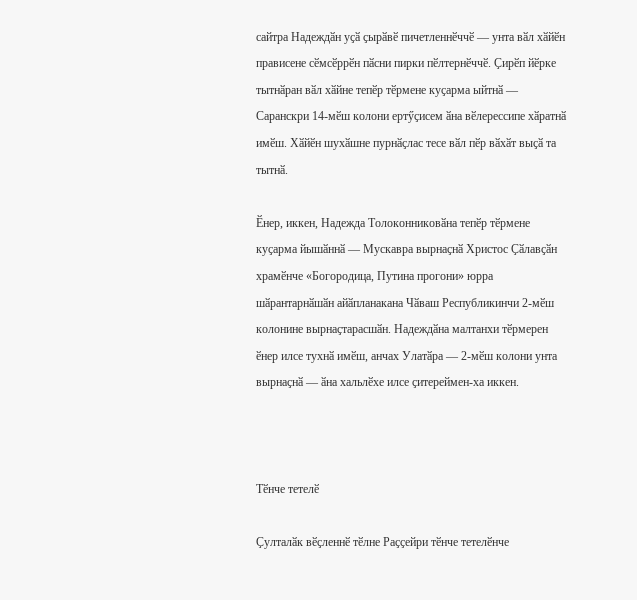сайтра Надеждӑн уҫӑ ҫырӑвӗ пичетленнӗччӗ — унта вӑл хӑйӗн прависене сӗмсӗррӗн пӑсни пирки пӗлтернӗччӗ. Ҫирӗп йӗрке тытнӑран вӑл хӑйне тепӗр тӗрмене куҫарма ыйтнӑ — Саранскри 14-мӗш колони ертӳҫисем ӑна вӗлерессипе хӑратнӑ имӗш. Хӑйӗн шухӑшне пурнӑҫлас тесе вӑл пӗр вӑхӑт выҫӑ та тытнӑ.

Ӗнер, иккен, Надежда Толоконниковӑна тепӗр тӗрмене куҫарма йышӑннӑ — Мускавра вырнаҫнӑ Христос Ҫӑлавҫӑн храмӗнче «Богородица, Путина прогони» юрра шӑрантарнӑшӑн айӑпланакана Чӑваш Республикинчи 2-мӗш колонине вырнаҫтарасшӑн. Надеждӑна малтанхи тӗрмерен ӗнер илсе тухнӑ имӗш, анчах Улатӑра — 2-мӗш колони унта вырнаҫнӑ — ӑна хальлӗхе илсе ҫитереймен-ха иккен.



Тӗнче тетелӗ

Ҫулталӑк вӗҫленнӗ тӗлне Раҫҫейри тӗнче тетелӗнче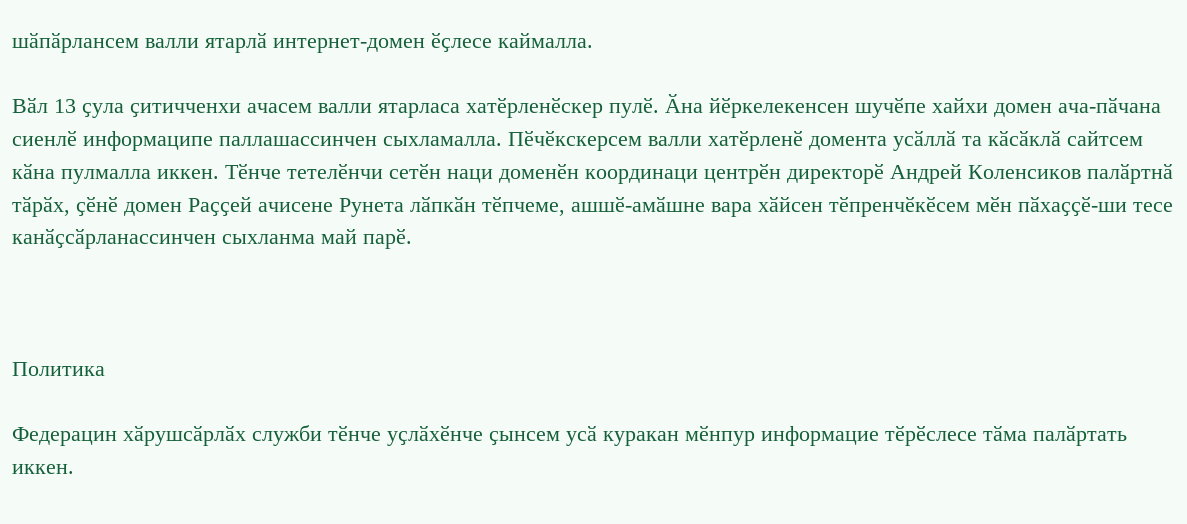шӑпӑрлансем валли ятарлӑ интернет-домен ӗҫлесе каймалла.

Вӑл 13 ҫула ҫитичченхи ачасем валли ятарласа хатӗрленӗскер пулӗ. Ӑна йӗркелекенсен шучӗпе хайхи домен ача-пӑчана сиенлӗ информаципе паллашассинчен сыхламалла. Пӗчӗкскерсем валли хатӗрленӗ домента усӑллӑ та кӑсӑклӑ сайтсем кӑна пулмалла иккен. Тӗнче тетелӗнчи сетӗн наци доменӗн координаци центрӗн директорӗ Андрей Коленсиков палӑртнӑ тӑрӑх, ҫӗнӗ домен Раҫҫей ачисене Рунета лӑпкӑн тӗпчеме, ашшӗ-амӑшне вара хӑйсен тӗпренчӗкӗсем мӗн пӑхаҫҫӗ-ши тесе канӑҫсӑрланассинчен сыхланма май парӗ.



Политика

Федерацин хӑрушсӑрлӑх служби тӗнче уҫлӑхӗнче ҫынсем усӑ куракан мӗнпур информацие тӗрӗслесе тӑма палӑртать иккен.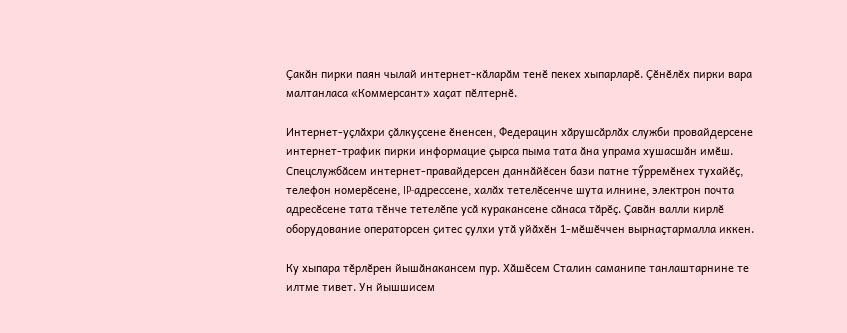Ҫакӑн пирки паян чылай интернет-кӑларӑм тенӗ пекех хыпарларӗ. Ҫӗнӗлӗх пирки вара малтанласа «Коммерсант» хаҫат пӗлтернӗ.

Интернет-уҫлӑхри ҫӑлкуҫсене ӗненсен, Федерацин хӑрушсӑрлӑх служби провайдерсене интернет-трафик пирки информацие ҫырса пыма тата ӑна упрама хушасшӑн имӗш. Спецслужбӑсем интернет-правайдерсен даннӑйӗсен бази патне тӳрремӗнех тухайӗҫ, телефон номерӗсене, IP-адрессене, халӑх тетелӗсенче шута илнине, электрон почта адресӗсене тата тӗнче тетелӗпе усӑ куракансене сӑнаса тӑрӗҫ. Ҫавӑн валли кирлӗ оборудование операторсен ҫитес ҫулхи утӑ уйӑхӗн 1-мӗшӗччен вырнаҫтармалла иккен.

Ку хыпара тӗрлӗрен йышӑнакансем пур. Хӑшӗсем Сталин саманипе танлаштарнине те илтме тивет. Ун йышшисем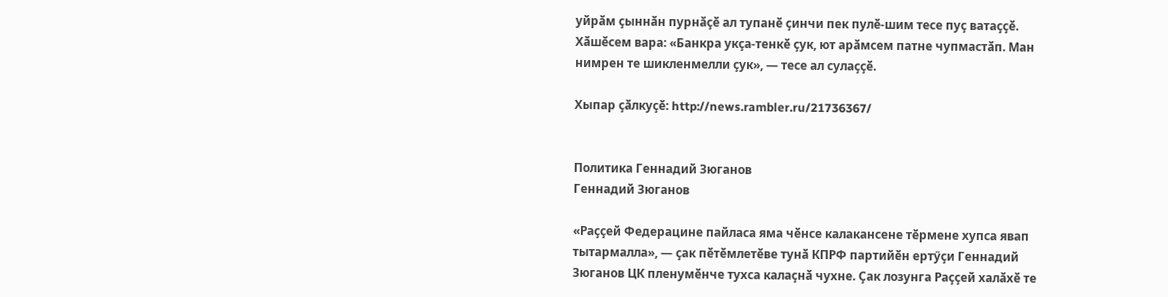уйрӑм ҫыннӑн пурнӑҫӗ ал тупанӗ ҫинчи пек пулӗ-шим тесе пуҫ ватаҫҫӗ. Хӑшӗсем вара: «Банкра укҫа-тенкӗ ҫук, ют арӑмсем патне чупмастӑп. Ман нимрен те шикленмелли ҫук», — тесе ал сулаҫҫӗ.

Хыпар ҫӑлкуҫӗ: http://news.rambler.ru/21736367/


Политика Геннадий Зюганов
Геннадий Зюганов

«Раҫҫей Федерацине пайласа яма чӗнсе калакансене тӗрмене хупса явап тытармалла», — ҫак пӗтӗмлетӗве тунӑ КПРФ партийӗн ертӳҫи Геннадий Зюганов ЦК пленумӗнче тухса калаҫнӑ чухне. Ҫак лозунга Раҫҫей халӑхӗ те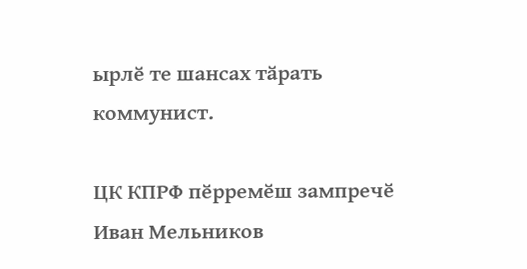ырлӗ те шансах тӑрать коммунист.

ЦК КПРФ пӗрремӗш зампречӗ Иван Мельников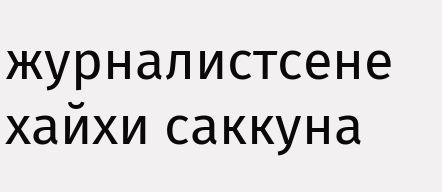журналистсене хайхи саккуна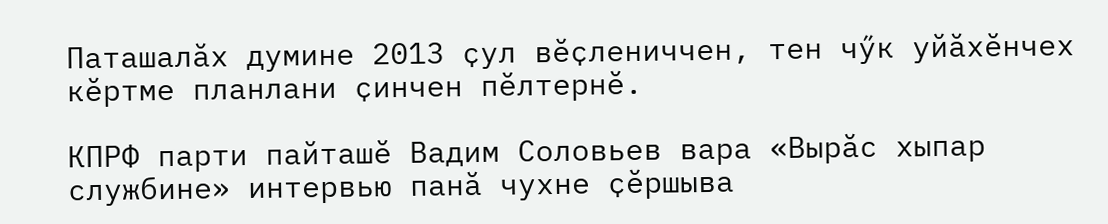Паташалӑх думине 2013 ҫул вӗҫлениччен, тен чӳк уйӑхӗнчех кӗртме планлани ҫинчен пӗлтернӗ.

КПРФ парти пайташӗ Вадим Соловьев вара «Вырӑс хыпар службине» интервью панӑ чухне ҫӗршыва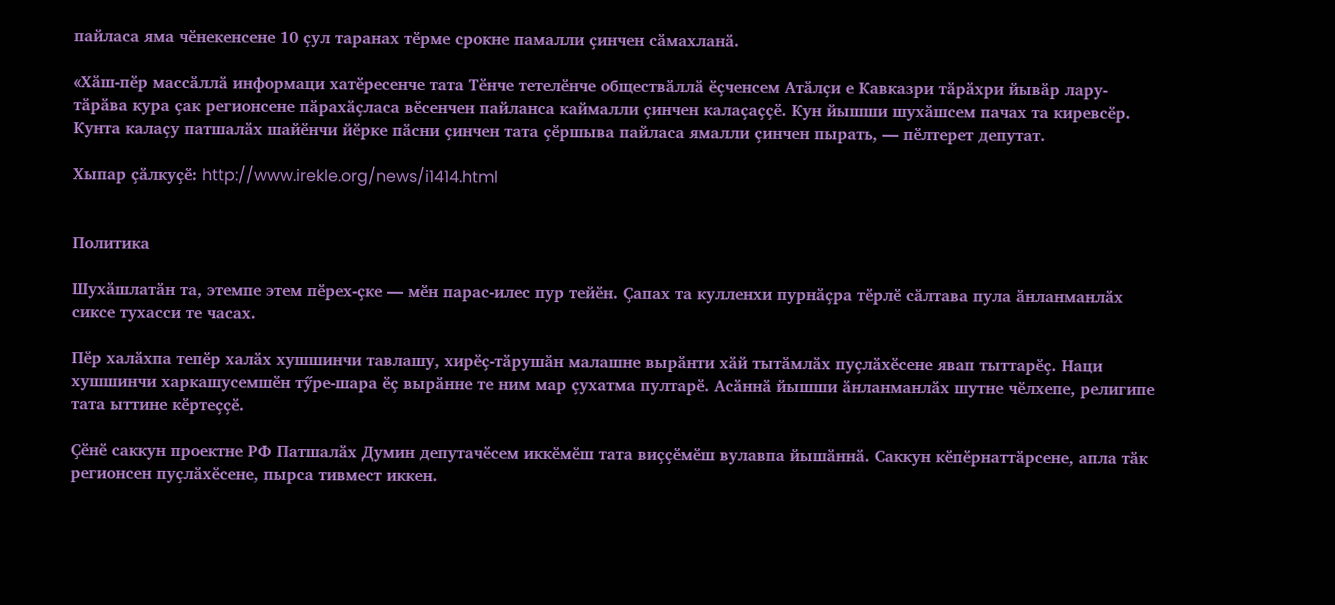пайласа яма чӗнекенсене 10 ҫул таранах тӗрме срокне памалли ҫинчен сӑмахланӑ.

«Хӑш-пӗр массӑллӑ информаци хатӗресенче тата Тӗнче тетелӗнче обществӑллӑ ӗҫченсем Атӑлҫи е Кавказри тӑрӑхри йывӑр лару-тӑрӑва кура ҫак регионсене пӑрахӑҫласа вӗсенчен пайланса каймалли ҫинчен калаҫаҫҫӗ. Кун йышши шухӑшсем пачах та киревсӗр. Кунта калаҫу патшалӑх шайӗнчи йӗрке пӑсни ҫинчен тата ҫӗршыва пайласа ямалли ҫинчен пырать, — пӗлтерет депутат.

Хыпар ҫӑлкуҫӗ: http://www.irekle.org/news/i1414.html


Политика

Шухӑшлатӑн та, этемпе этем пӗрех-ҫке — мӗн парас-илес пур тейӗн. Ҫапах та кулленхи пурнӑҫра тӗрлӗ сӑлтава пула ӑнланманлӑх сиксе тухасси те часах.

Пӗр халӑхпа тепӗр халӑх хушшинчи тавлашу, хирӗҫ-тӑрушӑн малашне вырӑнти хӑй тытӑмлӑх пуҫлӑхӗсене явап тыттарӗҫ. Наци хушшинчи харкашусемшӗн тӳре-шара ӗҫ вырӑнне те ним мар ҫухатма пултарӗ. Асӑннӑ йышши ӑнланманлӑх шутне чӗлхепе, религипе тата ыттине кӗртеҫҫӗ.

Ҫӗнӗ саккун проектне РФ Патшалӑх Думин депутачӗсем иккӗмӗш тата виҫҫӗмӗш вулавпа йышӑннӑ. Саккун кӗпӗрнаттӑрсене, апла тӑк регионсен пуҫлӑхӗсене, пырса тивмест иккен.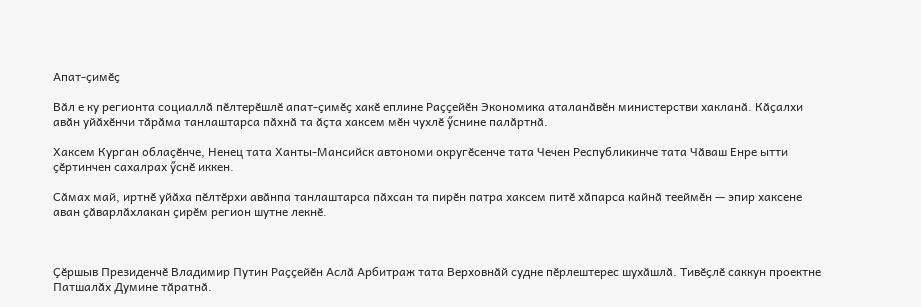Апат-ҫимӗҫ

Вӑл е ку регионта социаллӑ пӗлтерӗшлӗ апат-ҫимӗҫ хакӗ еплине Раҫҫейӗн Экономика аталанӑвӗн министерстви хакланӑ. Кӑҫалхи авӑн уйӑхӗнчи тӑрӑма танлаштарса пӑхнӑ та ӑҫта хаксем мӗн чухлӗ ӳснине палӑртнӑ.

Хаксем Курган облаҫӗнче, Ненец тата Ханты-Мансийск автономи округӗсенче тата Чечен Республикинче тата Чӑваш Енре ытти ҫӗртинчен сахалрах ӳснӗ иккен.

Сӑмах май, иртнӗ уйӑха пӗлтӗрхи авӑнпа танлаштарса пӑхсан та пирӗн патра хаксем питӗ хӑпарса кайнӑ тееймӗн — эпир хаксене аван ҫӑварлӑхлакан ҫирӗм регион шутне лекнӗ.



Ҫӗршыв Президенчӗ Владимир Путин Раҫҫейӗн Аслӑ Арбитраж тата Верховнӑй судне пӗрлештерес шухӑшлӑ. Тивӗҫлӗ саккун проектне Патшалӑх Думине тӑратнӑ.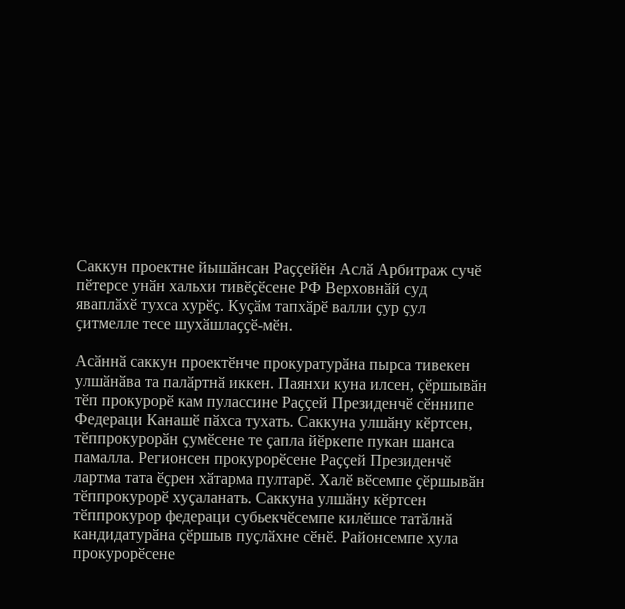Саккун проектне йышӑнсан Раҫҫейӗн Аслӑ Арбитраж сучӗ пӗтерсе унӑн хальхи тивӗҫӗсене РФ Верховнӑй суд яваплӑхӗ тухса хурӗҫ. Куҫӑм тапхӑрӗ валли ҫур ҫул ҫитмелле тесе шухӑшлаҫҫӗ-мӗн.

Асӑннӑ саккун проектӗнче прокуратурӑна пырса тивекен улшӑнӑва та палӑртнӑ иккен. Паянхи куна илсен, ҫӗршывӑн тӗп прокурорӗ кам пулассине Раҫҫей Президенчӗ сӗннипе Федераци Канашӗ пӑхса тухать. Саккуна улшӑну кӗртсен, тӗппрокурорӑн ҫумӗсене те ҫапла йӗркепе пукан шанса памалла. Регионсен прокурорӗсене Раҫҫей Президенчӗ лартма тата ӗҫрен хӑтарма пултарӗ. Халӗ вӗсемпе ҫӗршывӑн тӗппрокурорӗ хуҫаланать. Саккуна улшӑну кӗртсен тӗппрокурор федераци субьекчӗсемпе килӗшсе татӑлнӑ кандидатурӑна ҫӗршыв пуҫлӑхне сӗнӗ. Районсемпе хула прокурорӗсене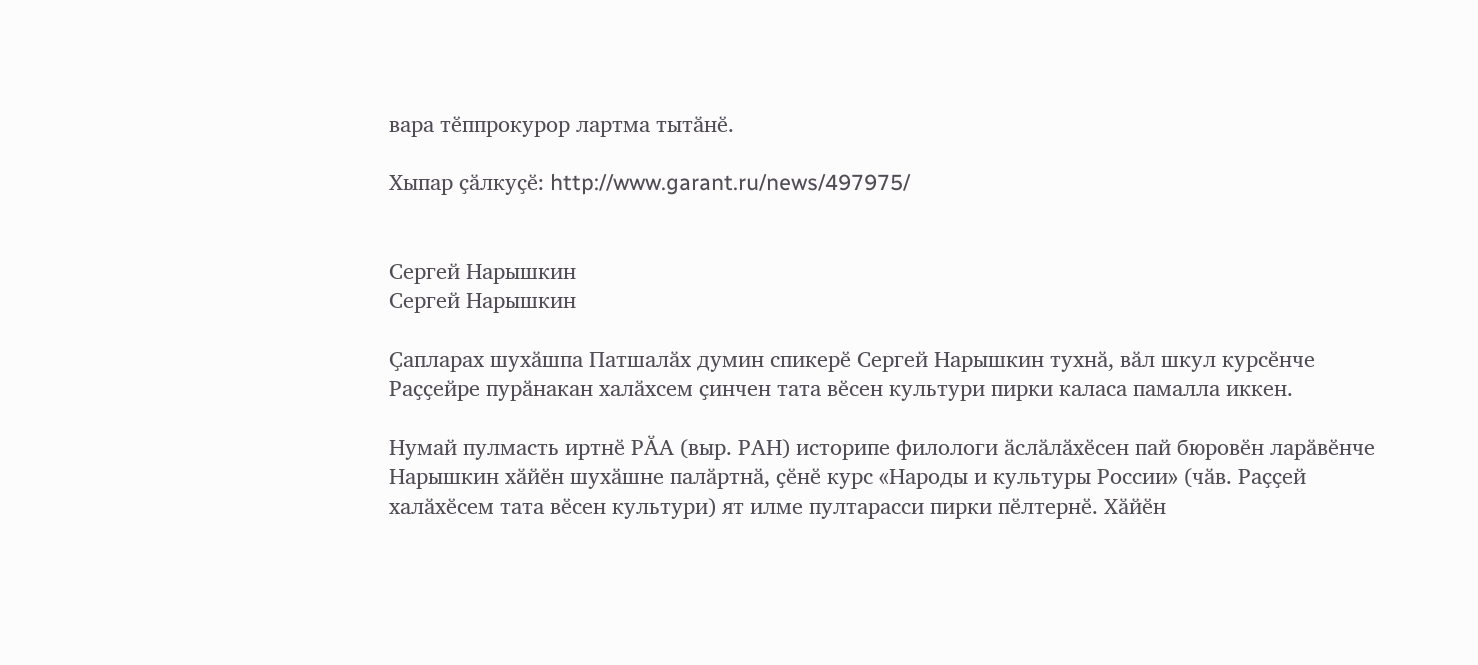вара тӗппрокурор лартма тытӑнӗ.

Хыпар ҫӑлкуҫӗ: http://www.garant.ru/news/497975/


Сергей Нарышкин
Сергей Нарышкин

Ҫапларах шухӑшпа Патшалӑх думин спикерӗ Сергей Нарышкин тухнӑ, вӑл шкул курсӗнче Раҫҫейре пурӑнакан халӑхсем ҫинчен тата вӗсен культури пирки каласа памалла иккен.

Нумай пулмасть иртнӗ РӐА (выр. РАН) историпе филологи ӑслӑлӑхӗсен пай бюровӗн ларӑвӗнче Нарышкин хӑйӗн шухӑшне палӑртнӑ, ҫӗнӗ курс «Народы и культуры России» (чӑв. Раҫҫей халӑхӗсем тата вӗсен культури) ят илме пултарасси пирки пӗлтернӗ. Хӑйӗн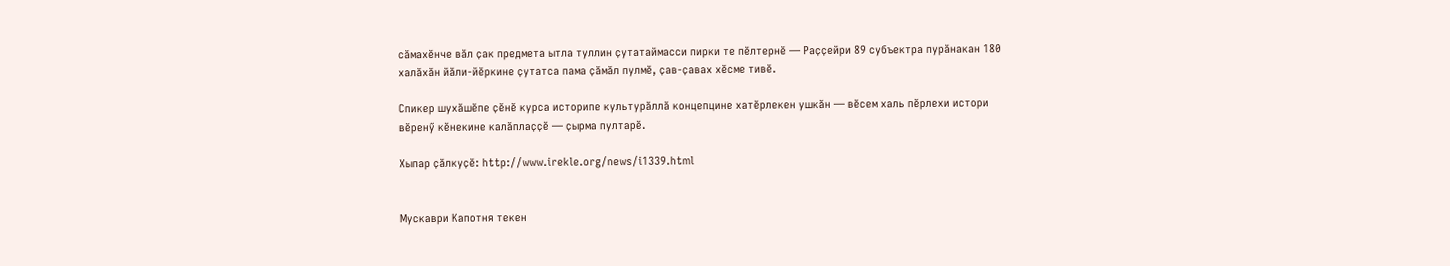сӑмахӗнче вӑл ҫак предмета ытла туллин ҫутатаймасси пирки те пӗлтернӗ — Раҫҫейри 89 субъектра пурӑнакан 180 халӑхӑн йӑли-йӗркине ҫутатса пама ҫӑмӑл пулмӗ, ҫав-ҫавах хӗсме тивӗ.

Спикер шухӑшӗпе ҫӗнӗ курса историпе культурӑллӑ концепцине хатӗрлекен ушкӑн — вӗсем халь пӗрлехи истори вӗренӳ кӗнекине калӑплаҫҫӗ — ҫырма пултарӗ.

Хыпар ҫӑлкуҫӗ: http://www.irekle.org/news/i1339.html


Мускаври Капотня текен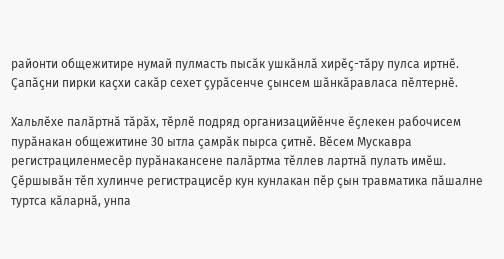районти общежитире нумай пулмасть пысӑк ушкӑнлӑ хирӗҫ-тӑру пулса иртнӗ. Ҫапӑҫни пирки каҫхи сакӑр сехет ҫурӑсенче ҫынсем шӑнкӑравласа пӗлтернӗ.

Хальлӗхе палӑртнӑ тӑрӑх, тӗрлӗ подряд организацийӗнче ӗҫлекен рабочисем пурӑнакан общежитине 30 ытла ҫамрӑк пырса ҫитнӗ. Вӗсем Мускавра регистрациленмесӗр пурӑнакансене палӑртма тӗллев лартнӑ пулать имӗш. Ҫӗршывӑн тӗп хулинче регистрацисӗр кун кунлакан пӗр ҫын травматика пӑшалне туртса кӑларнӑ, унпа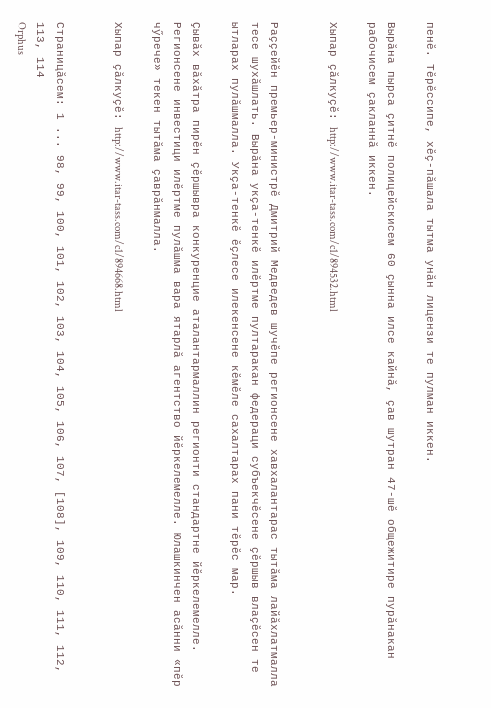пенӗ. Тӗрӗссипе, хӗҫ-пӑшала тытма унӑн лицензи те пулман иккен.

Вырӑна пырса ҫитнӗ полицейскисем 60 ҫынна илсе кайнӑ, ҫав шутран 47-шӗ общежитире пурӑнакан рабочисем ҫакланнӑ иккен.

Хыпар ҫӑлкуҫӗ: http://www.itar-tass.com/c1/894532.html


Раҫҫейӗн премьер-министрӗ Дмитрий Медведев шучӗпе регионсене хавхалантарас тытӑма лайӑхлатмалла тесе шухӑшлать. Вырӑна укҫа-тенкӗ илӗртме пултаракан федераци субъекчӗсене ҫӗршыв влаҫӗсен те ытларах пулӑшмалла. Укҫа-тенкӗ ӗҫлесе илекенсене кӗмӗле сахалтарах пани тӗрӗс мар.

Ҫывӑх вӑхӑтра пирӗн ҫӗршывра конкуренцие аталантармаллин регионти стандартне йӗркелемелле. Регионсене инвестици илӗртме пулӑшма вара ятарлӑ агентство йӗркелемелле. Юлашкинчен асӑнни «пӗр чӳрече» текен тытӑма ҫаврӑнмалла.

Хыпар ҫӑлкуҫӗ: http://www.itar-tass.com/c1/894668.html


Страницӑсем: 1 ... 98, 99, 100, 101, 102, 103, 104, 105, 106, 107, [108], 109, 110, 111, 112, 113, 114
Orphus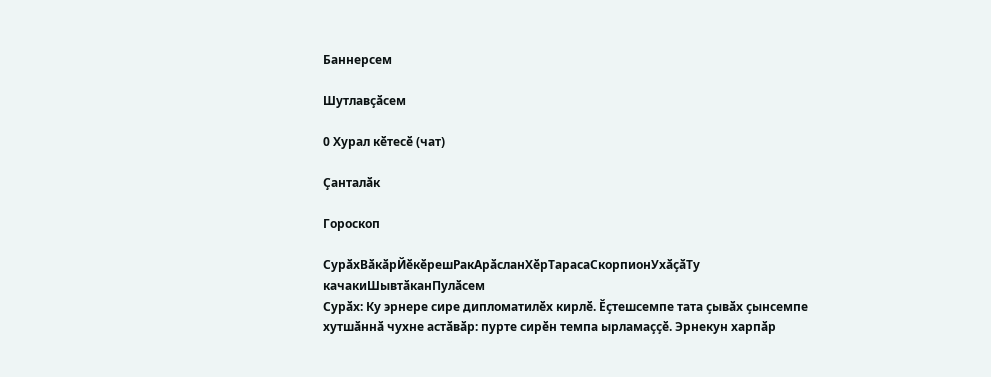Баннерсем

Шутлавҫӑсем

0 Хурал кӗтесӗ (чат)

Ҫанталӑк

Гороскоп

СурӑхВӑкӑрЙӗкӗрешРакАрӑсланХӗрТарасаСкорпионУхӑҫӑТу качакиШывтӑканПулӑсем
Сурӑх: Ку эрнере сире дипломатилӗх кирлӗ. Ӗҫтешсемпе тата ҫывӑх ҫынсемпе хутшӑннӑ чухне астӑвӑр: пурте сирӗн темпа ырламаҫҫӗ. Эрнекун харпӑр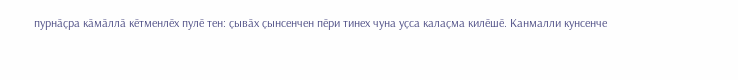пурнӑҫра кӑмӑллӑ кӗтменлӗх пулӗ тен: ҫывӑх ҫынсенчен пӗри тинех чуна уҫса калаҫма килӗшӗ. Канмалли кунсенче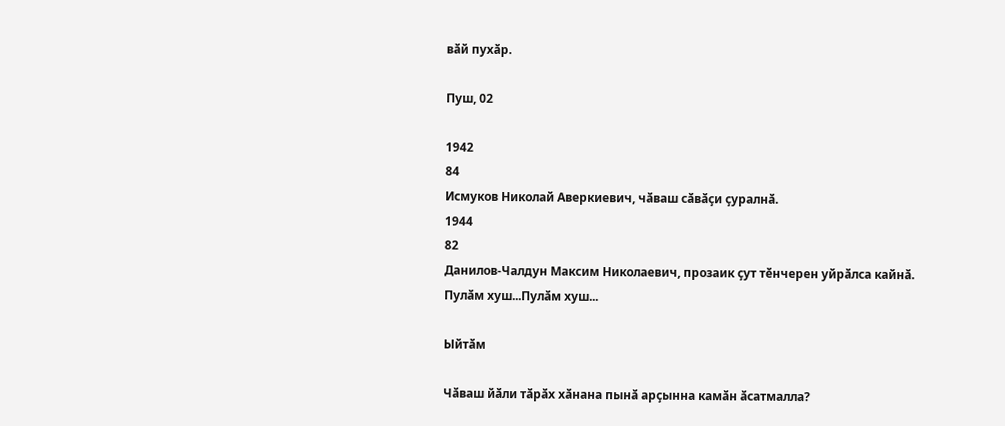вӑй пухӑр.

Пуш, 02

1942
84
Исмуков Николай Аверкиевич, чӑваш сӑвӑҫи ҫуралнӑ.
1944
82
Данилов-Чалдун Максим Николаевич, прозаик ҫут тӗнчерен уйрӑлса кайнӑ.
Пулӑм хуш...Пулӑм хуш...

Ыйтӑм

Чӑваш йӑли тӑрӑх хӑнана пынӑ арҫынна камӑн ӑсатмалла?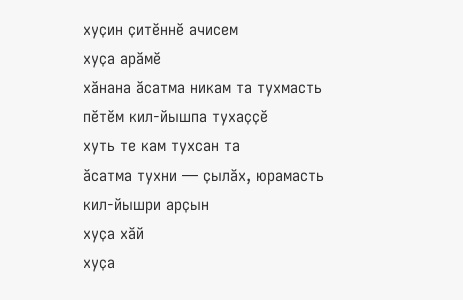хуҫин ҫитӗннӗ ачисем
хуҫа арӑмӗ
хӑнана ӑсатма никам та тухмасть
пӗтӗм кил-йышпа тухаҫҫӗ
хуть те кам тухсан та
ӑсатма тухни — ҫылӑх, юрамасть
кил-йышри арҫын
хуҫа хӑй
хуҫа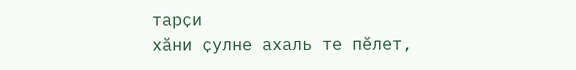тарҫи
хӑни ҫулне ахаль те пӗлет,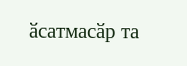ӑсатмасӑр та